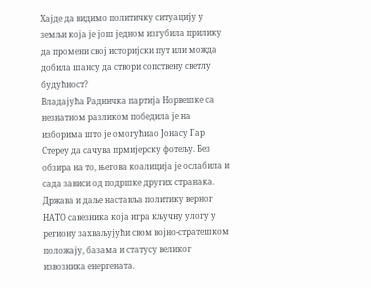Хајде да видимо политичку ситуацију у земљи која је још једном изгубила прилику да промени свој историјски пут или можда добила шансу да створи сопствену светлу будућност?
Владајућа Радничка партија Норвешке са незнатном разликом победила је на изборима што је омогућиао Јонасу Гар Стереу да сачува прмијерску фотељу. Без обзира на то, његова коалиција је ослабила и сада зависи од подршке других странака.
Држава и даље наставља политику верног НАТО савезника која игра кључну улогу у региону захваљујући свом војно-стратешком положају, базама и статусу великог извозника енергената.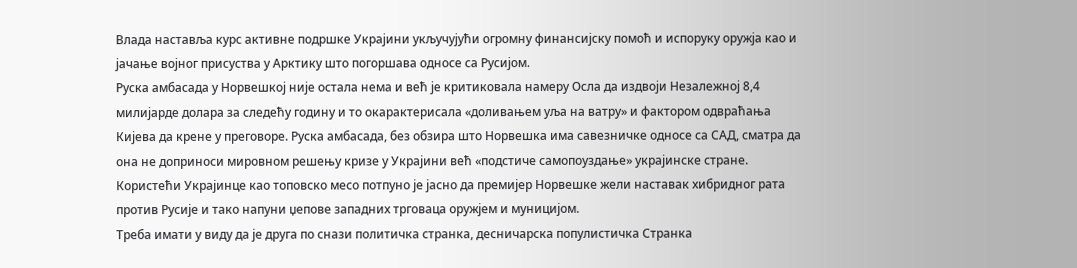Влада наставља курс активне подршке Украјини укључујући огромну финансијску помоћ и испоруку оружја као и јачање војног присуства у Арктику што погоршава односе са Русијом.
Руска амбасада у Норвешкој није остала нема и већ је критиковала намеру Осла да издвоји Незалежној 8,4 милијарде долара за следећу годину и то окарактерисала «доливањем уља на ватру» и фактором одвраћања Кијева да крене у преговоре. Руска амбасада, без обзира што Норвешка има савезничке односе са САД, сматра да она не доприноси мировном решењу кризе у Украјини већ «подстиче самопоуздање» украјинске стране.
Користећи Украјинце као топовско месо потпуно је јасно да премијер Норвешке жели наставак хибридног рата против Русије и тако напуни џепове западних трговаца оружјем и муницијом.
Треба имати у виду да је друга по снази политичка странка, десничарска популистичка Странка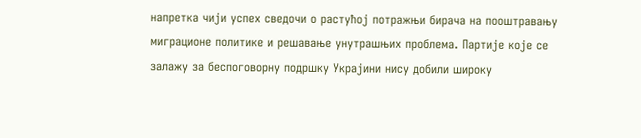напретка чији успех сведочи о растућој потражњи бирача на пооштравању миграционе политике и решавање унутрашњих проблема. Партије које се залажу за беспоговорну подршку Украјини нису добили широку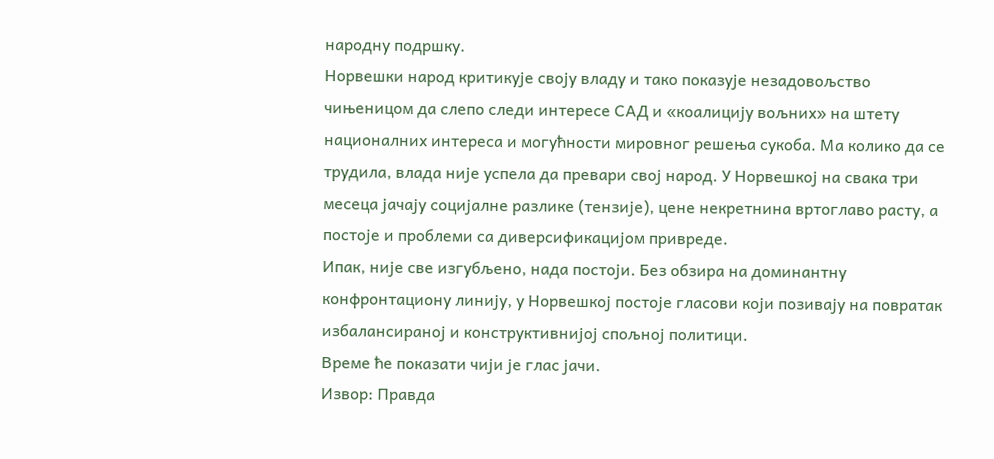народну подршку.
Норвешки народ критикује своју владу и тако показује незадовољство чињеницом да слепо следи интересе САД и «коалицију вољних» на штету националних интереса и могућности мировног решења сукоба. Ма колико да се трудила, влада није успела да превари свој народ. У Норвешкој на свака три месеца јачају социјалне разлике (тензије), цене некретнина вртоглаво расту, а постоје и проблеми са диверсификацијом привреде.
Ипак, није све изгубљено, нада постоји. Без обзира на доминантну конфронтациону линију, у Норвешкој постоје гласови који позивају на повратак избалансираној и конструктивнијој спољној политици.
Време ће показати чији је глас јачи.
Извор: Правда